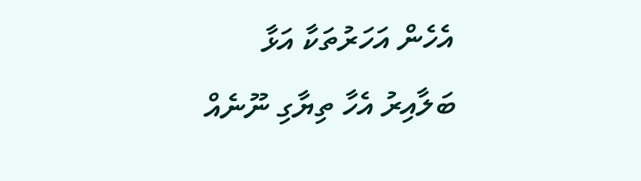އެހެން އަހަރުތަކާ އަޅާ ބަލާއިރު އެހާ ތިޔާގި ނޫނެއް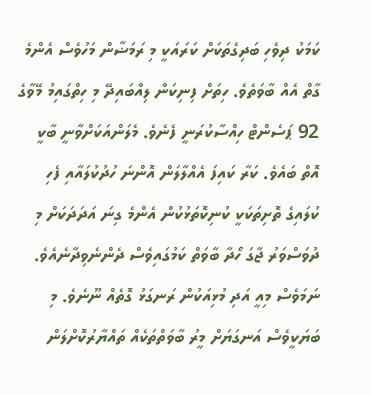ކަމަކު ދިވެހި ބަދިގެތަކަށް ކަރައަކީ މި ރަމަޟާން މަހުވެސް އެންމެ ގާތް އެއް ބާވަތެވެ. ހިތަށް ފިނިކަން ލިއްބައިދޭ މި ހިތްގައިމު މޭވާގެ 92 ޕަސެންޓް ހިއްސާކުރަނީ ފެނެވެ. މެލަންއަކަށްވާނީ ބާކީ އޮތް ބައެވެ. ކަރާ ކައިފަ އެއްލާލަން އޮންނަ ހުދުކުލައާއި ފެހި ކުލައިގެ ތޮށިތަކަކީ ކުނިކޮތަޅުކުން އެންމެ ގިނަ އަދަދަކަށް މި ދުވަސްވަރު ޖާގަ ހޯދާ ބާވަތް ކަމުގައިވެސް ދެންނެވިދާނެއެވެ. ނަމަވެސް މިއީ އަދި މުޅިއަކުން ރަނގަޅު ގޮތެއް ނޫނެވެ. މި ބަޔަކީވެސް އަނގަޔަށް މީރު ބާވަތްތަކެއް ތައްޔާރުކޮށްލަން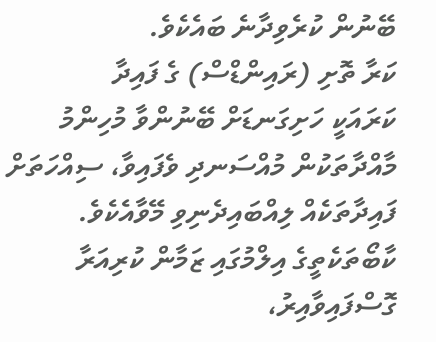ބޭނުން ކުރެވިދާނެ ބައެކެވެ.
ކަރާ ތޮށި (ރައިންޑްސް) ގެ ފައިދާ
ކަރައަކީ ހަށިގަނޑަށް ބޭނުންވާ މުހިންމު މާއްދާތަކުން މުއްސަނދި ވެފައިވާ، ސިއްހަތަށް ފައިދާތަކެއް ލިއްބައިދެނިވި މޭވާއެކެވެ. ކާބޯތަކެތީގެ އިލްމުގައި ޒަމާން ކުރިއަރާ ގޮސްފައިވާއިރު،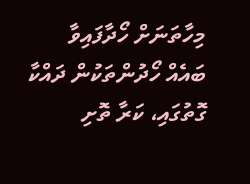މިހާތަނަށް ހޯދާފައިވާ ބައެއް ހޯދުންތަކުން ދައްކާ ގޮތުގައި، ކަރާ ތޮށި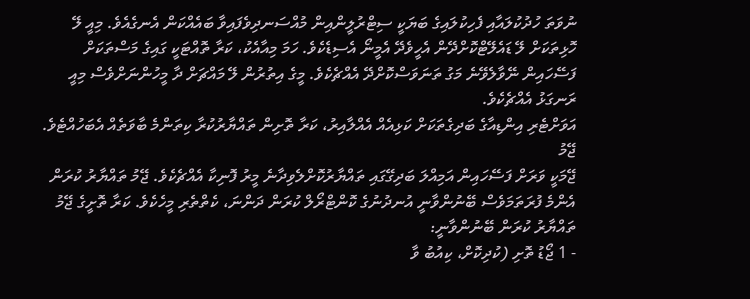ނުވަތަ ހުދުކުލައާއި ފެހިކުލައިގެ ބަޔަކީ ސިޓްރުލީންއިން މުއްސަނދިވެފައިވާ ބައެއްކަން އެނގެއެވެ. މިއީ ލޭ ހޮޅިތަކަށް ލޭ ޑައެލޭޓްކޮށްދޭން އެހީވެދޭ އެމީނޯ އެސިޑެކެވެ. ހަމަ މިއާއެކު، ކަރާ ތޮއްޓަކީ ގައިގެ މަސްތަކަށް ފަސޭހައިން ނޭވާލެވޭނެ މަގު ތަނަވަސްކޮށްދޭ އެއްޗެކެވެ. މީގެ އިތުރުން ލޭ މައްޗަށް ދާ މީހުންނަށްވެސް މިއީ ރަނގަޅު އެއްޗެކެވެ.
އަވަށްޓެރި އިންޑިއާގެ ބަދިގެތަކަށް ކަޅިއެއް އެއްލާއިރު، ކަރާ ތޮށިން ތައްޔާރުކުރާ ކިތަންމެ ބާވަތެއް އެބަހުއްޓެވެ.
ޖޭމު
ޖޭމަކީ ވަރަށް ފަސޭހައިން އަމިއްލަ ބަދިގޭގައި ތައްޔާރުކޮށްލެވިދާނެ މީރު ފޮނިކާ އެއްޗެކެވެ. ޖޭމު ތައްޔާރު ކުރަން އެންމެ ފުރަތަމަވެސް ބޭނުންވާނީ އުނދުނުގެ ކޮންޓްރޯލް ކުރަން ދަންނަ، ކެތްތެރި މީހެކެވެ. ކަރާ ތޮށީގެ ޖޭމު ތައްޔާރު ކުރަން ބޭނުންވާނީ:
- 1 ޖޯޑު ތޮށި (ކުދިކޮށް، ކިއުބު ވާ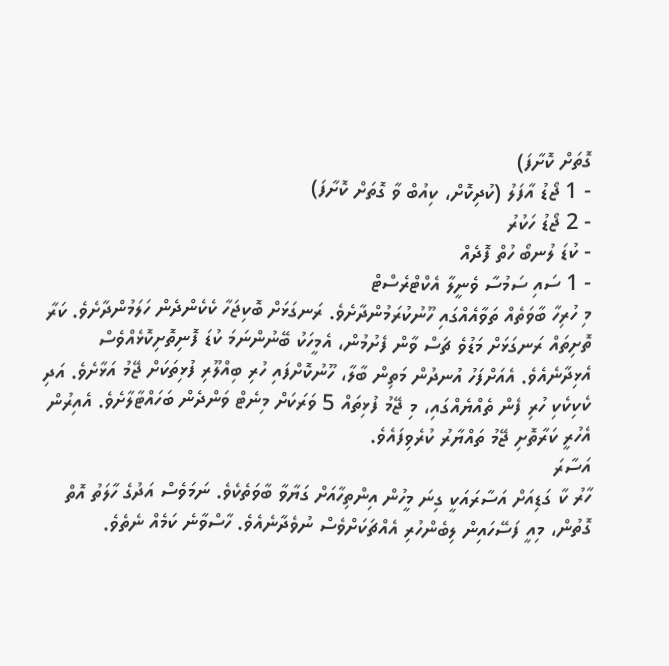ގޮތަށް ކޮށާފަ)
- 1 ޖޯޑު އާފަލު (ކުދިކޮށް، ކިއުބް ވާ ގޮތަށް ކޮށާފަ)
- 2 ޖޯޑު ހަކުރު
- ކުޑަ ލުނބޯ ހުތް ފޮދެއް
- 1 ސައި ސަމުސާ ވެނީލާ އެކްޓްރެސްޓް
މި ހުރިހާ ބާވަތެއް ތަވާއެއްގައި ހޫނުކުރަމުންދާށެވެ. ރަނގަޅަށް ބޮކިޖަހާ ކެކެންދެން ހަލަމުންދާށެވެ. ކަރާ ތޮށިތައް ރަނގަޅަށް މަޑުވެ ޗަސް ވާން ފެށުމުން، އެމީހަކު ބޭނުންނަމަ ކުޑަ ފޮނިތޮށިކޮޅެއްވެސް އެޅިދާނެއެވެ. އެއަށްފަހު އުނދުން މަތިން ބާލާ، ހޫނުކޮށްފައި ހުރި ބިއްލޫރި ފުޅިތަކަށް ޖޭމު އަޅާށެވެ. އަދި ކެކިކެކި ހުރި ފެން ތެއްޔެއްގައި، މި ޖޭމު ފުޅިތައް 5 ވަރަކަށް މިނެޓް ވަންދެން ބަހައްޓާލާށެވެ. އެއިރުން އެހުރީ ކަރާތޮށި ޖޭމު ތައްޔާރު ކުރެވިފައެވެ.
އަސާރަ
ހާރު ކާ ގަޑިއަށް އަސާރައަކީ ގިނަ މީހުން އިންތިހާއަށް ގަޔާވާ ބާވަތެކެވެ. ނަމަވެސް އަދުގެ ހާލަތު އޮތް ގޮތުން، މިއީ ފަސޭހައިން ލިބެންހުރި އެއްޗަކަށްވެސް ނުވެދާނެއެވެ. ހާސްވާނެ ކަމެއް ނެތެވެ.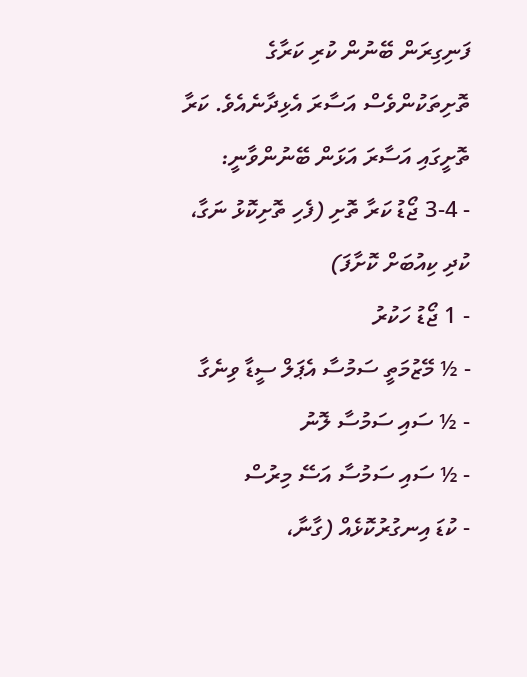ފަނިގިރަން ބޭނުން ކުރި ކަރާގެ ތޮށިތަކުންވެސް އަސާރަ އެޅިދާނެއެވެ. ކަރާ ތޮށީގައި އަސާރަ އަޅަން ބޭނުންވާނީ:
- 3-4 ޖޯޑު ކަރާ ތޮށި (ފެހި ތޮށިކޮޅު ނަގާ، ކުދި ކިއުބަށް ކޮށާފަ)
- 1 ޖޯޑު ހަކުރު
- ½ މޭޒުމަތީ ސަމުސާ އެޕަލް ސީޑާ ވިނެގާ
- ½ ސައި ސަމުސާ ލޮނު
- ½ ސައި ސަމުސާ އަސޭ މިރުސް
- ކުޑަ އިނގުރުކޮޅެއް (ގާނާ،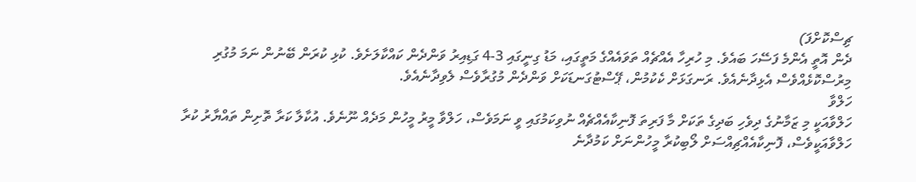ޗިސްކޮށްފަ)
ދެން އޮތީ އެންމެ ފަސޭހަ ބައެވެ. މި ހުރިހާ އެއްޗެއް ތަވައެއްގެ މަތީގައި، މަޑު ގިނީގައި 3-4 ގަޑިއިރު ވަންދެން ކައްކާލަށެވެ. ކުޅި ކުރަން ބޭނުން ނަމަ މުގުރި މިރުސްކޮޅެއްވެސް އެޅިދާނެއެވެ. ރަނގަޅަށް ކެކުމުން، ޕޭސްޓުގަނޑަކަށް ވަންދެން މުގުރާވެސް ލެވިދާނެއެވެ.
ހަލްވާ
ހަލްވާއަކީ މި ޒަމާނުގެ ދިވެހި ބަދިގެ ތަކަށް މާ ފަރިތަ ފޮނިކާއެއްޗެއް ނުވިކަމުގައި ވީ ނަމަވެސް، ހަލްވާ މީރު މީހުން މަދެއް ނޫނެވެ. އުކާލާ ކަރާ ތޮށިން ތައްޔާރު ކުރާ ހަލްވާއަކީވެސް، ފޮނިކާއެއްޗިއްސަށް ލޯބިކުރާ މީހުންނަށް ކަމުދާނެ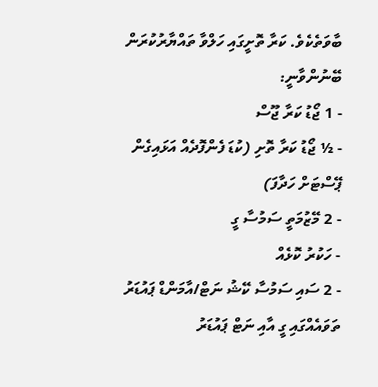ބާވަތެކެވެ. ކަރާ ތޮށީގައި ހަލްވާ ތައްޔާރުކުރަން ބޭނުންވާނީ:
- 1 ޖޯޑު ކަރާ ޖޫސް
- ½ ޖޯޑު ކަރާ ތޮށި (ކުޑަ ފެންފޮދެއް އަޅައިގެން ޕޭސްޓަށް ހަދާފަ)
- 2 މޭޒުމަތީ ސަމުސާ ގީ
- ހަކުރު ކޮޅެއް
- 2 ސައި ސަމުސާ ކޭޝު ނަޓް/އާމަންޑް ޕައުޑަރު
ތަވައެއްގައި ގީ އާއި ނަޓް ޕައުޑަރު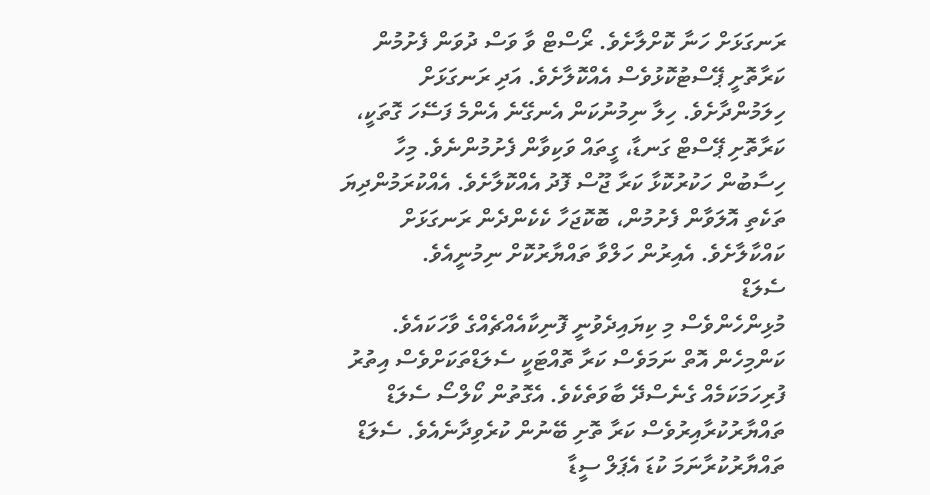ރަނގަޅަށް ހަނާ ކޮށްލާށެވެ. ރޯސްޓް ވާ ވަސް ދުވަން ފެށުމުން ކަރާތޮށީ ޕޭސްޓުކޮޅުވެސް އެއްކޮލާށެވެ. އަދި ރަނގަޅަށް ހިލަމުންދާށެވެ. ހިލާ ނިމުނުކަން އެނގޭނެ އެންމެ ފަސޭހަ ގޮތަކީ، ކަރާތޮށި ޕޭސްޓް ގަނޑާ، ގީތައް ވަކިވާން ފެށުމުންނެވެ. މިހާ ހިސާބުން ހަކުރުކޮޅާ ކަރާ ޖޫސް ފޮދު އެއްކޮލާށެވެ. އެއްކުރަމުންދިޔަ ތަކެތި އޮލަވާން ފެށުމުން، ބޮކޮޖަހާ ކެކެންދެން ރަނގަޅަށް ކައްކާލާށެވެ. އެއިރުން ހަލްވާ ތައްޔާރުކޮށް ނިމުނީއެވެ.
ސެލަޑް
މުޅިންހެންވެސް މި ކިޔައިދެވުނީ ފޮނިކާއެއްޗެއްގެ ވާހަކައެވެ. ކަންމިހެން އޮތް ނަމަވެސް ކަރާ ތޮއްޓަކީ ސެލަޑްތަކަށްވެސް އިތުރު ފުރިހަމަކަމެއް ގެނެސްދޭ ބާވަތެކެވެ. އެގޮތުން ކޯލްސޯ ސެލަޑް ތައްޔާރުކުރާއިރުވެސް ކަރާ ތޮށި ބޭނުން ކުރެވިދާނެއެވެ. ސެލަޑް ތައްޔާރުކުރާނަމަ ކުޑަ އެޕަލް ސީޑާ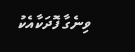ވިނެގާ ފޮދަކާއެކު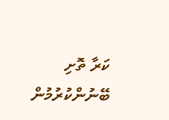ކަރާ ތޮށި ބޭނުންކުރުމުން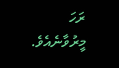ރަހަ މީރުވާނެއެވެ.